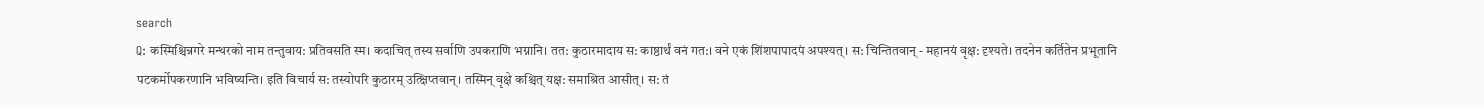search
Q: कस्मिश्चिन्नगरे मन्थरको नाम तन्तुवाय: प्रतिवसति स्म। कदाचित् तस्य सर्वाणि उपकराणि भग्नानि। तत: कुठारमादाय स: काष्ठार्थं वनं गत:। वने एकं शिंशपापादपं अपश्यत्। स: चिन्तितवान् - महानयं वृक्ष: दृश्यते। तदनेन कर्तितेन प्रभूतानि पटकर्मोपकरणानि भविष्यन्ति। इति विचार्य स: तस्योपरि कुठारम् उत्क्षिप्तवान्। तस्मिन् वृक्षे कश्चित् यक्ष: समाश्रित आसीत्। स: तं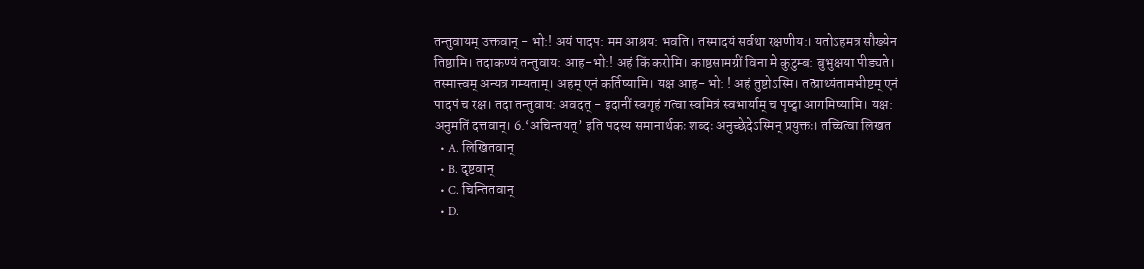तन्तुवायम् उक्तवान् - भो:! अयं पादप: मम आश्रय: भवति। तस्मादयं सर्वथा रक्षणीय:। यतोऽहमत्र सौख्येन तिष्ठामि। तदाकण्यं तन्तुवाय: आह-भो:! अहं किं करोमि। काष्ठसामग्रीं विना मे कुटुम्ब: बुभुक्षया पीड्यते। तस्मात्त्वम् अन्यत्र गम्यताम्। अहम् एनं कर्तिष्यामि। यक्ष आह- भो: ! अहं तुष्टोऽस्मि। तत्प्राथ्यंतामभीष्टम् एनं पादपं च रक्ष। तदा तन्तुवाय: अवदत् - इदानीं स्वगृहं गत्वा स्वमित्रं स्वभार्याम् च पृष्ट्वा आगमिष्यामि। यक्ष: अनुमतिं दत्तवान्। 6.‘अचिन्तयत्’ इति पदस्य समानार्थकः शब्दः अनुच्छेदेऽस्मिन् प्रयुक्तः। तच्चित्वा लिखत
  • A. लिखितवान्
  • B. दृष्टवान्
  • C. चिन्तितवान्
  • D.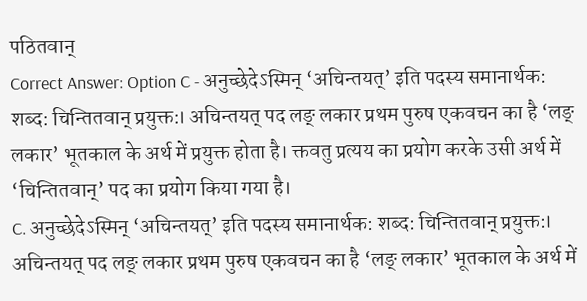पठितवान्
Correct Answer: Option C - अनुच्छेदेऽस्मिन् ‘अचिन्तयत्’ इति पदस्य समानार्थक: शब्द: चिन्तितवान् प्रयुक्त:। अचिन्तयत् पद लङ् लकार प्रथम पुरुष एकवचन का है ‘लङ् लकार’ भूतकाल के अर्थ में प्रयुक्त होता है। क्तवतु प्रत्यय का प्रयोग करके उसी अर्थ में ‘चिन्तितवान्’ पद का प्रयोग किया गया है।
C. अनुच्छेदेऽस्मिन् ‘अचिन्तयत्’ इति पदस्य समानार्थक: शब्द: चिन्तितवान् प्रयुक्त:। अचिन्तयत् पद लङ् लकार प्रथम पुरुष एकवचन का है ‘लङ् लकार’ भूतकाल के अर्थ में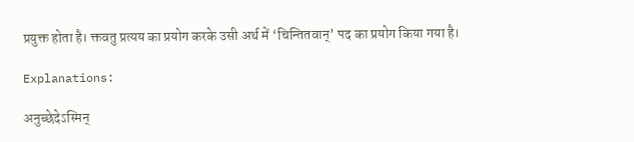प्रयुक्त होता है। क्तवतु प्रत्यय का प्रयोग करके उसी अर्थ में ‘चिन्तितवान्’ पद का प्रयोग किया गया है।

Explanations:

अनुच्छेदेऽस्मिन्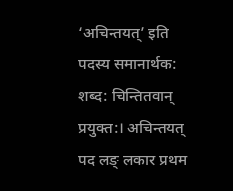‘अचिन्तयत्’ इति पदस्य समानार्थक: शब्द: चिन्तितवान् प्रयुक्त:। अचिन्तयत् पद लङ् लकार प्रथम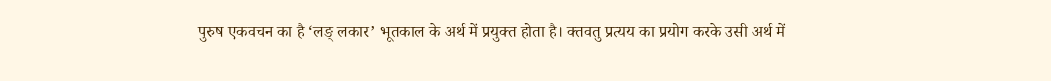पुरुष एकवचन का है ‘लङ् लकार’ भूतकाल के अर्थ में प्रयुक्त होता है। क्तवतु प्रत्यय का प्रयोग करके उसी अर्थ में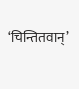‘चिन्तितवान्’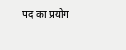पद का प्रयोग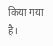किया गया है।